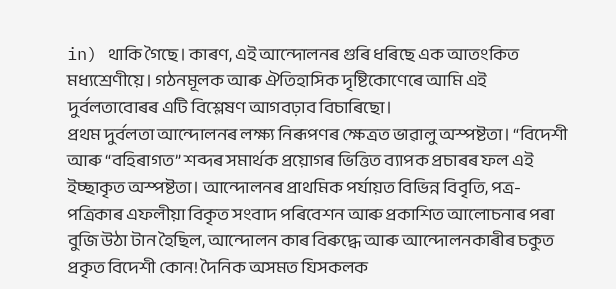in) থাকি গৈছে। কাৰণ, এই আন্দোলনৰ গুৰি ধৰিছে এক আতংকিত মধ্যশ্ৰেণীয়ে। গঠনমূলক আৰু ঐতিহাসিক দৃষ্টিকোণেৰে আমি এই দুৰ্বলতাবোৰৰ এটি বিশ্লেষণ আগবঢ়াব বিচাৰিছো।
প্ৰথম দুৰ্বলতা আন্দোলনৰ লক্ষ্য নিৰূপণৰ ক্ষেত্ৰত ভাৱালু অস্পষ্টতা। “বিদেশী আৰু “বহিৰাগত” শব্দৰ সমাৰ্থক প্ৰয়োগৰ ভিত্তিত ব্যাপক প্ৰচাৰৰ ফল এই ইচ্ছাকৃত অস্পষ্টতা। আন্দোলনৰ প্ৰাথমিক পৰ্যায়ত বিভিন্ন বিবৃতি, পত্ৰ-পত্ৰিকাৰ এফলীয়া বিকৃত সংবাদ পৰিবেশন আৰু প্ৰকাশিত আলোচনাৰ পৰা বুজি উঠা টান হৈছিল, আন্দোলন কাৰ বিৰুদ্ধে আৰু আন্দোলনকাৰীৰ চকুত প্ৰকৃত বিদেশী কোন! দৈনিক অসমত যিসকলক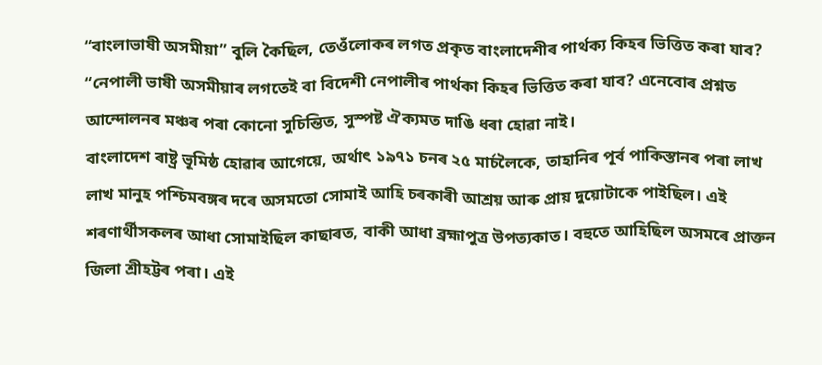“বাংলাভাষী অসমীয়া” বুলি কৈছিল, তেওঁলোকৰ লগত প্ৰকৃত বাংলাদেশীৰ পাৰ্থক্য কিহৰ ভিত্তিত কৰা যাব? “নেপালী ভাষী অসমীয়াৰ লগতেই বা বিদেশী নেপালীৰ পাৰ্থকা কিহৰ ভিত্তিত কৰা যাব? এনেবোৰ প্ৰশ্নত আন্দোলনৰ মঞ্চৰ পৰা কোনো সুচিন্তিত, সুস্পষ্ট ঐক্যমত দাঙি ধৰা হোৱা নাই।
বাংলাদেশ ৰাষ্ট্ৰ ভূমিষ্ঠ হোৱাৰ আগেয়ে, অৰ্থাৎ ১৯৭১ চনৰ ২৫ মাৰ্চলৈকে, তাহানিৰ পূৰ্ব পাকিস্তানৰ পৰা লাখ লাখ মানুহ পশ্চিমবঙ্গৰ দৰে অসমতো সোমাই আহি চৰকাৰী আশ্ৰয় আৰু প্ৰায় দুয়োটাকে পাইছিল। এই শৰণাৰ্থীসকলৰ আধা সোমাইছিল কাছাৰত, বাকী আধা ব্ৰহ্মাপুত্ৰ উপত্যকাত। বহুতে আহিছিল অসমৰে প্ৰাক্তন জিলা শ্ৰীহট্টৰ পৰা। এই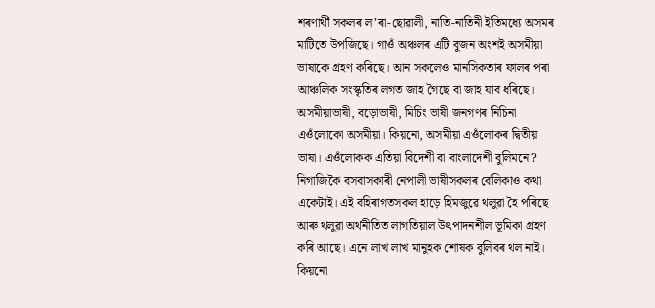শৰণাৰ্থী সকলৰ ল’ৰা-ছোৱালী, নাতি-নাতিনী ইতিমধ্যে অসমৰ মাটিতে উপজিছে। গাওঁ অঞ্চলৰ এটি বুজন অংশই অসমীয়া ভাষাকে গ্ৰহণ কৰিছে। আন সকলেও মানসিকতাৰ ফালৰ পৰা আঞ্চলিক সংস্কৃতিৰ লগত জাহ গৈছে বা জাহ যাব ধৰিছে। অসমীয়াভাষী, বড়োভাষী, মিচিং ভাষী জনগণৰ নিচিনা এওঁলোকো অসমীয়া। কিয়নো, অসমীয়া এওঁলোকৰ দ্বিতীয় ভাষা। এওঁলোকক এতিয়া বিদেশী বা বাংলাদেশী বুলিমনে? নিগাজিকৈ বসবাসকাৰী নেপালী ভাষীসকলৰ বেলিকাও কথা একেটাই। এই বহিৰাগতসকল হাড়ে হিমজুৱে থলুৱা হৈ পৰিছে আৰু থলুৱা অৰ্থনীতিত লাগতিয়াল উৎপাদনশীল ভূমিকা গ্ৰহণ কৰি আছে। এনে লাখ লাখ মানুহক শোষক বুলিবৰ থল নাই। কিয়নো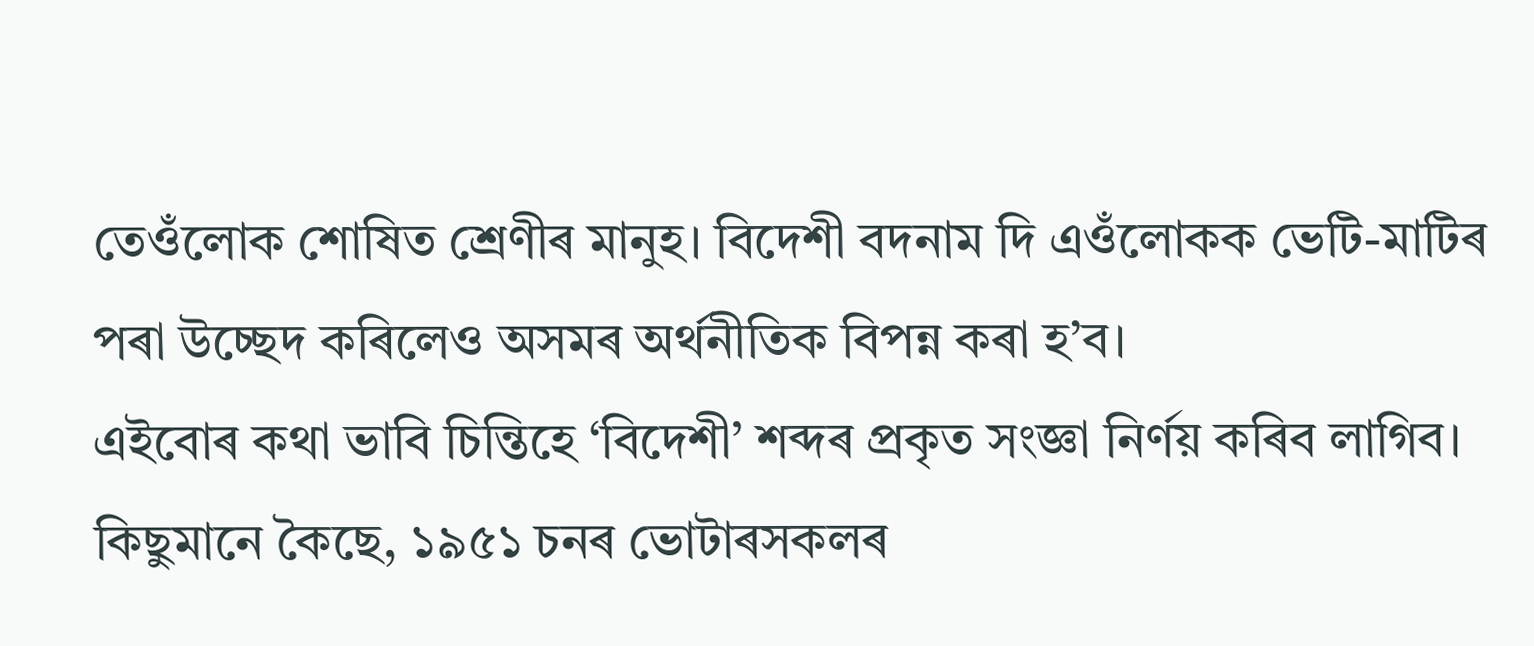তেওঁলোক শোষিত শ্ৰেণীৰ মানুহ। বিদেশী বদনাম দি এওঁলোকক ভেটি-মাটিৰ পৰা উচ্ছেদ কৰিলেও অসমৰ অৰ্থনীতিক বিপন্ন কৰা হ’ব।
এইবোৰ কথা ভাবি চিন্তিহে ‘বিদেশী’ শব্দৰ প্ৰকৃত সংজ্ঞা নিৰ্ণয় কৰিব লাগিব। কিছুমানে কৈছে, ১৯৫১ চনৰ ভোটাৰসকলৰ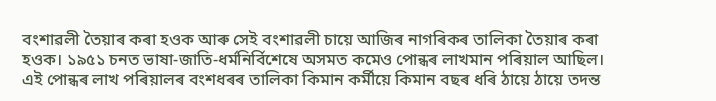বংশাৱলী তৈয়াৰ কৰা হওক আৰু সেই বংশাৱলী চায়ে আজিৰ নাগৰিকৰ তালিকা তৈয়াৰ কৰা হওক। ১৯৫১ চনত ভাষা-জাতি-ধৰ্মনিৰ্বিশেষে অসমত কমেও পোন্ধৰ লাখমান পৰিয়াল আছিল। এই পোন্ধৰ লাখ পৰিয়ালৰ বংশধৰৰ তালিকা কিমান কৰ্মীয়ে কিমান বছৰ ধৰি ঠায়ে ঠায়ে তদন্ত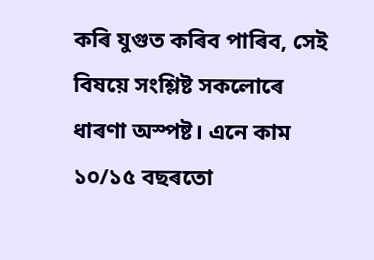কৰি যুগুত কৰিব পাৰিব, সেই বিষয়ে সংশ্লিষ্ট সকলোৰে ধাৰণা অস্পষ্ট। এনে কাম ১০/১৫ বছৰতো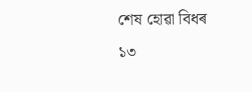শেষ হোৱা বিধৰ
১৩